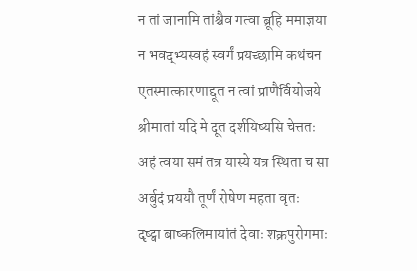न तां जानामि तांश्चैव गत्वा ब्रूहि ममाज्ञया
न भवद्भ्यस्वहं स्वर्गं प्रयच्छामि कथंचन एतस्मात्कारणाद्दूत न त्वां प्राणैर्वियोजये
श्रीमातां यदि मे दूत दर्शयिष्यसि चेत्ततः
अहं त्वया समं तत्र यास्ये यत्र स्थिता च सा
अर्बुदं प्रययौ तूर्णं रोषेण महता वृतः
दृष्ट्वा बाष्कलिमायांतं देवाः शक्रपुरोगमाः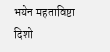भयेन महताविष्टा दिशो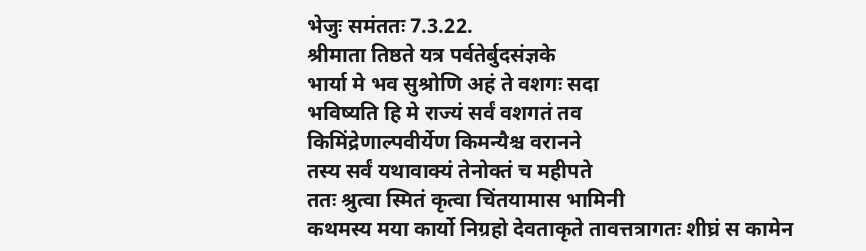भेजुः समंततः 7.3.22.
श्रीमाता तिष्ठते यत्र पर्वतेर्बुदसंज्ञके
भार्या मे भव सुश्रोणि अहं ते वशगः सदा
भविष्यति हि मे राज्यं सर्वं वशगतं तव
किमिंद्रेणाल्पवीर्येण किमन्यैश्च वरानने
तस्य सर्वं यथावाक्यं तेनोक्तं च महीपते
ततः श्रुत्वा स्मितं कृत्वा चिंतयामास भामिनी
कथमस्य मया कार्यो निग्रहो देवताकृते तावत्तत्रागतः शीघ्रं स कामेन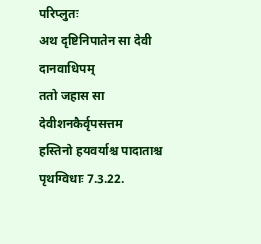परिप्लुतः
अथ दृष्टिनिपातेन सा देवी दानवाधिपम्
ततो जहास सा देवीशनकैर्वृपसत्तम
हस्तिनो हयवर्याश्च पादाताश्च पृथग्विधाः 7.3.22.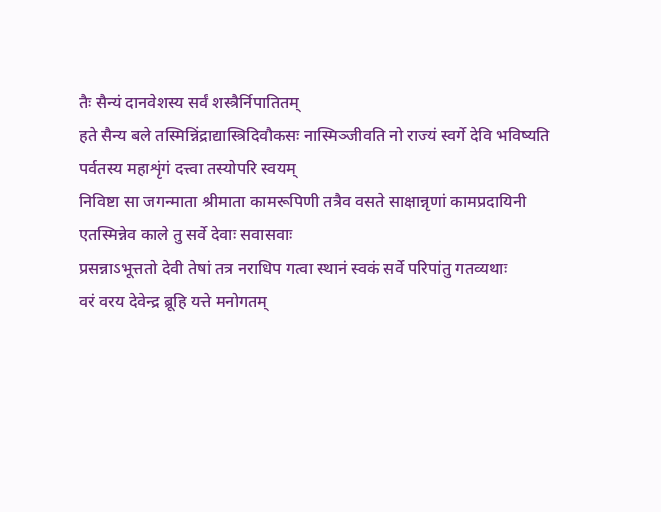तैः सैन्यं दानवेशस्य सर्वं शस्त्रैर्निपातितम्
हते सैन्य बले तस्मिन्निंद्राद्यास्त्रिदिवौकसः नास्मिञ्जीवति नो राज्यं स्वर्गे देवि भविष्यति
पर्वतस्य महाशृंगं दत्त्वा तस्योपरि स्वयम्
निविष्टा सा जगन्माता श्रीमाता कामरूपिणी तत्रैव वसते साक्षान्नृणां कामप्रदायिनी
एतस्मिन्नेव काले तु सर्वे देवाः सवासवाः
प्रसन्नाऽभूत्ततो देवी तेषां तत्र नराधिप गत्वा स्थानं स्वकं सर्वे परिपांतु गतव्यथाः
वरं वरय देवेन्द्र ब्रूहि यत्ते मनोगतम्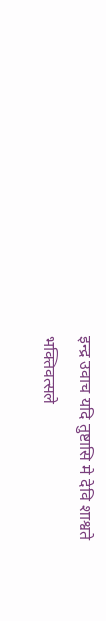इन्द्र उवाच यदि तुष्टासि मे देवि शाश्वते भक्तिवत्सले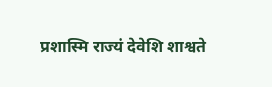प्रशास्मि राज्यं देवेशि शाश्वते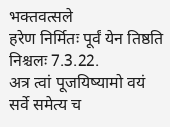भक्तवत्सले
हरेण निर्मितः पूर्वं येन तिष्ठति निश्चलः 7.3.22.
अत्र त्वां पूजयिष्यामो वयं सर्वे समेत्य च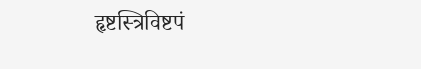हृष्टस्त्रिविष्टपं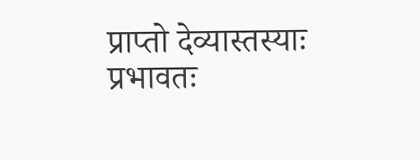प्राप्तो देव्यास्तस्याः प्रभावतः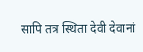सापि तत्र स्थिता देवी देवानां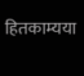हितकाम्यया